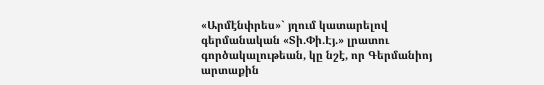«Արմէնփրես»` յղում կատարելով գերմանական «Տի.Փի.Էյ.» լրատու գործակալութեան, կը նշէ, որ Գերմանիոյ արտաքին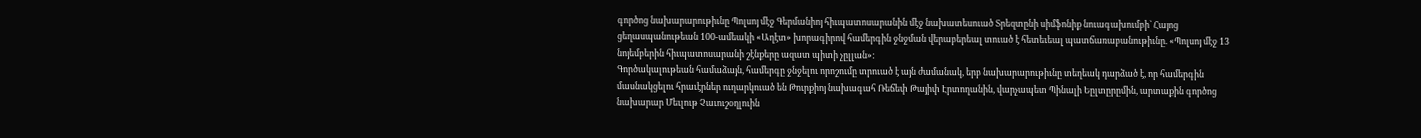գործոց նախարարութիւնը Պոլսոյ մէջ Գերմանիոյ հիւպատոսարանին մէջ նախատեսուած Տրեզտընի սիմֆոնիք նուագախումբի` Հայոց ցեղասպանութեան 100-ամեակի «Աղէտ» խորագիրով համերգին ջնջման վերաբերեալ տուած է հետեւեալ պատճառաբանութիւնը. «Պոլսոյ մէջ 13 նոյեմբերին հիւպատոսարանի շէնքերը ազատ պիտի չըլլան»:
Գործակալութեան համաձայն, համերգը ջնջելու որոշումը տրուած է այն ժամանակ, երբ նախարարութիւնը տեղեակ դարձած է, որ համերգին մասնակցելու հրաւէրներ ուղարկուած են Թուրքիոյ նախագահ Ռեճեփ Թայիփ Էրտողանին, վարչապետ Պինալի Եըլտըրըմին, արտաքին գործոց նախարար Մեւլութ Չաւուշօղլուին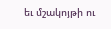եւ մշակոյթի ու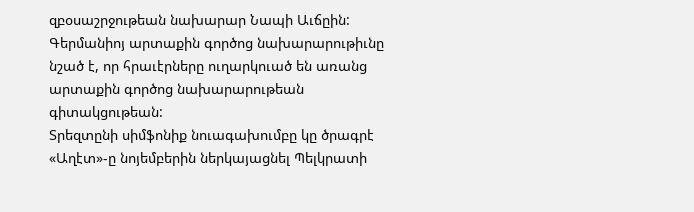զբօսաշրջութեան նախարար Նապի Աւճըին:
Գերմանիոյ արտաքին գործոց նախարարութիւնը նշած է, որ հրաւէրները ուղարկուած են առանց արտաքին գործոց նախարարութեան գիտակցութեան:
Տրեզտընի սիմֆոնիք նուագախումբը կը ծրագրէ «Աղէտ»-ը նոյեմբերին ներկայացնել Պելկրատի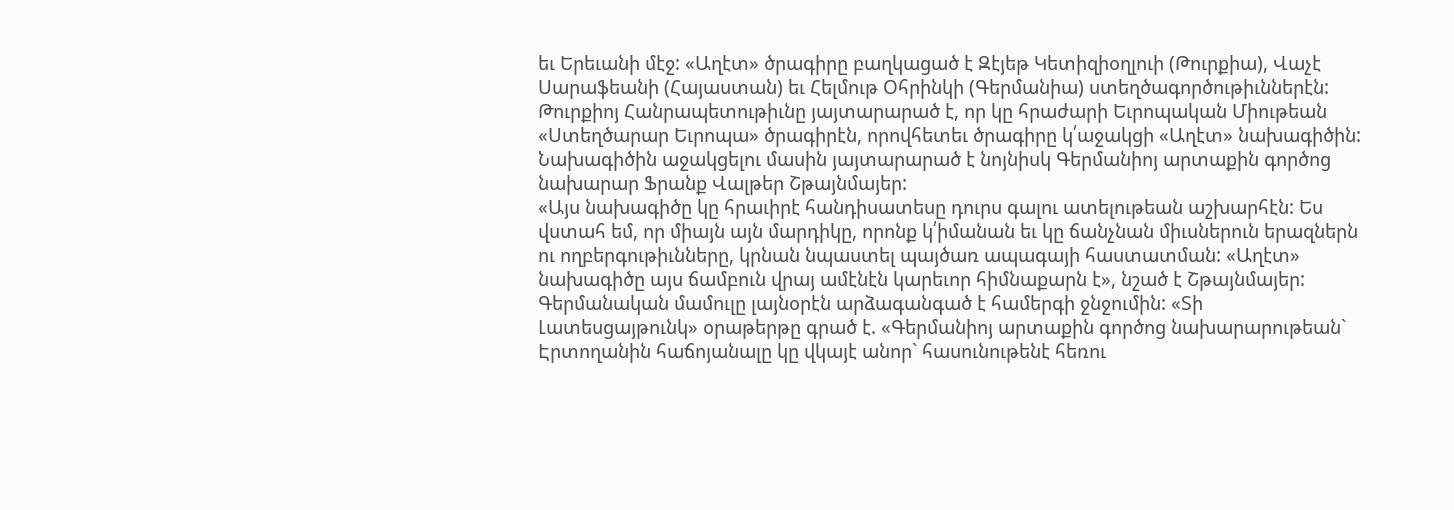եւ Երեւանի մէջ: «Աղէտ» ծրագիրը բաղկացած է Զէյեթ Կետիզիօղլուի (Թուրքիա), Վաչէ Սարաֆեանի (Հայաստան) եւ Հելմութ Օհրինկի (Գերմանիա) ստեղծագործութիւններէն:
Թուրքիոյ Հանրապետութիւնը յայտարարած է, որ կը հրաժարի Եւրոպական Միութեան «Ստեղծարար Եւրոպա» ծրագիրէն, որովհետեւ ծրագիրը կ՛աջակցի «Աղէտ» նախագիծին: Նախագիծին աջակցելու մասին յայտարարած է նոյնիսկ Գերմանիոյ արտաքին գործոց նախարար Ֆրանք Վալթեր Շթայնմայեր:
«Այս նախագիծը կը հրաւիրէ հանդիսատեսը դուրս գալու ատելութեան աշխարհէն: Ես վստահ եմ, որ միայն այն մարդիկը, որոնք կ՛իմանան եւ կը ճանչնան միւսներուն երազներն ու ողբերգութիւնները, կրնան նպաստել պայծառ ապագայի հաստատման: «Աղէտ» նախագիծը այս ճամբուն վրայ ամէնէն կարեւոր հիմնաքարն է», նշած է Շթայնմայեր:
Գերմանական մամուլը լայնօրէն արձագանգած է համերգի ջնջումին: «Տի Լատեսցայթունկ» օրաթերթը գրած է. «Գերմանիոյ արտաքին գործոց նախարարութեան` Էրտողանին հաճոյանալը կը վկայէ անոր` հասունութենէ հեռու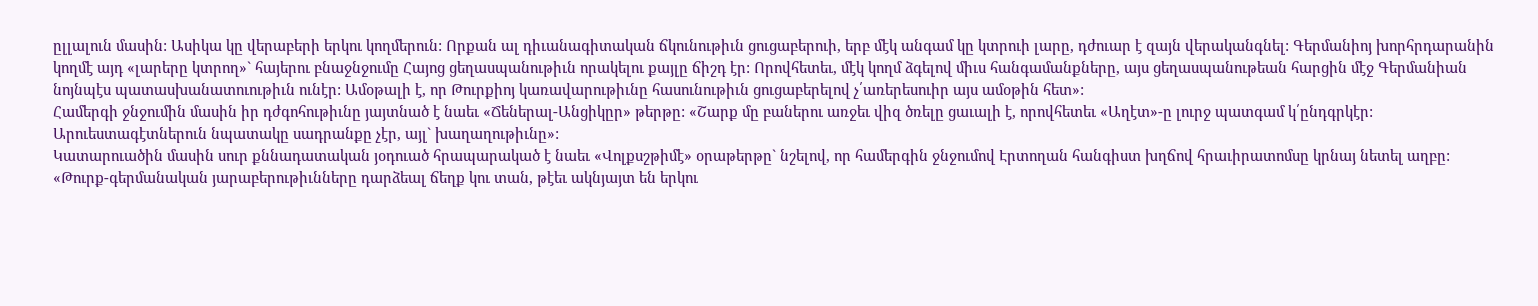ըլլալուն մասին: Ասիկա կը վերաբերի երկու կողմերուն: Որքան ալ դիւանագիտական ճկունութիւն ցուցաբերուի, երբ մէկ անգամ կը կտրուի լարը, դժուար է զայն վերականգնել: Գերմանիոյ խորհրդարանին կողմէ այդ «լարերը կտրող»` հայերու բնաջնջումը Հայոց ցեղասպանութիւն որակելու քայլը ճիշդ էր: Որովհետեւ, մէկ կողմ ձգելով միւս հանգամանքները, այս ցեղասպանութեան հարցին մէջ Գերմանիան նոյնպէս պատասխանատուութիւն ունէր: Ամօթալի է, որ Թուրքիոյ կառավարութիւնը հասունութիւն ցուցաբերելով չ՛առերեսուիր այս ամօթին հետ»:
Համերգի ջնջումին մասին իր դժգոհութիւնը յայտնած է նաեւ «Ճեներալ-Անցիկըր» թերթը: «Շարք մը բաներու առջեւ վիզ ծռելը ցաւալի է, որովհետեւ «Աղէտ»-ը լուրջ պատգամ կ՛ընդգրկէր: Արուեստագէտներուն նպատակը սադրանքը չէր, այլ` խաղաղութիւնը»:
Կատարուածին մասին սուր քննադատական յօդուած հրապարակած է նաեւ «Վոլքսշթիմէ» օրաթերթը` նշելով, որ համերգին ջնջումով Էրտողան հանգիստ խղճով հրաւիրատոմսը կրնայ նետել աղբը:
«Թուրք-գերմանական յարաբերութիւնները դարձեալ ճեղք կու տան, թէեւ ակնյայտ են երկու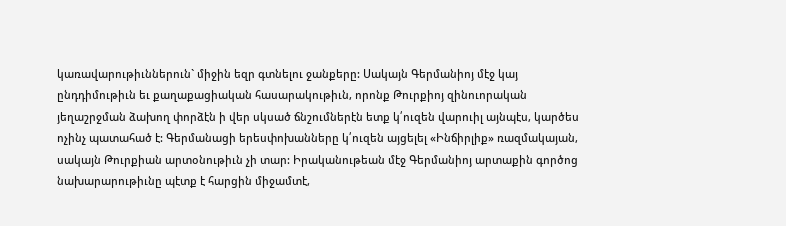կառավարութիւններուն` միջին եզր գտնելու ջանքերը: Սակայն Գերմանիոյ մէջ կայ ընդդիմութիւն եւ քաղաքացիական հասարակութիւն, որոնք Թուրքիոյ զինուորական յեղաշրջման ձախող փորձէն ի վեր սկսած ճնշումներէն ետք կ՛ուզեն վարուիլ այնպէս, կարծես ոչինչ պատահած է: Գերմանացի երեսփոխանները կ՛ուզեն այցելել «Ինճիրլիք» ռազմակայան, սակայն Թուրքիան արտօնութիւն չի տար: Իրականութեան մէջ Գերմանիոյ արտաքին գործոց նախարարութիւնը պէտք է հարցին միջամտէ,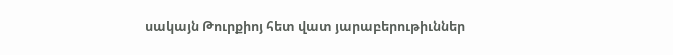սակայն Թուրքիոյ հետ վատ յարաբերութիւններ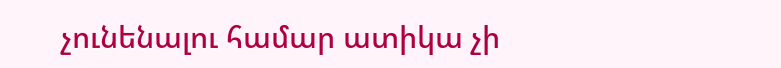չունենալու համար ատիկա չի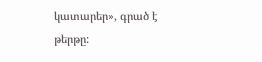կատարեր», գրած է թերթը: